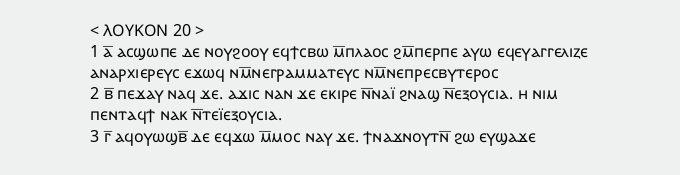< ⲖⲞⲨⲔⲞⲚ 20 >
1 ⲁ̅ ⲁⲥϣⲱⲡⲉ ⲇⲉ ⲛⲟⲩϩⲟⲟⲩ ⲉϥϯⲥⲃⲱ ⲙ̅ⲡⲗⲁⲟⲥ ϩⲙ̅ⲡⲉⲣⲡⲉ ⲁⲩⲱ ⲉϥⲉⲩⲁⲅⲅⲉⲗⲓⲍⲉ ⲁⲛⲁⲣⲭⲓⲉⲣⲉⲩⲥ ⲉϫⲱϥ ⲛⲙ̅ⲛⲉⲅⲣⲁⲙⲙⲁⲧⲉⲩⲥ ⲛⲙ̅ⲛⲉⲡⲣⲉⲥⲃⲩⲧⲉⲣⲟⲥ
2 ⲃ̅ ⲡⲉϫⲁⲩ ⲛⲁϥ ϫⲉ. ⲁϫⲓⲥ ⲛⲁⲛ ϫⲉ ⲉⲕⲓⲣⲉ ⲛ̅ⲛⲁⲓ̈ ϩⲛⲁϣ ⲛ̅ⲉⲝⲟⲩⲥⲓⲁ. ⲏ ⲛⲓⲙ ⲡⲉⲛⲧⲁϥϯ ⲛⲁⲕ ⲛ̅ⲧⲉⲓ̈ⲉⲝⲟⲩⲥⲓⲁ.
3 ⲅ̅ ⲁϥⲟⲩⲱϣⲃ̅ ⲇⲉ ⲉϥϫⲱ ⲙ̅ⲙⲟⲥ ⲛⲁⲩ ϫⲉ. ϯⲛⲁϫⲛⲟⲩⲧⲛ̅ ϩⲱ ⲉⲩϣⲁϫⲉ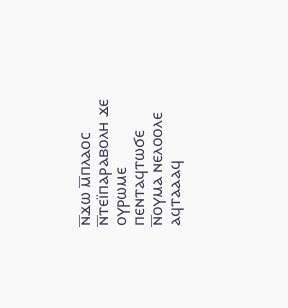ⲛ̅ϫⲱ ⲙ̅ⲡⲗⲁⲟⲥ ⲛ̅ⲧⲉⲓ̈ⲡⲁⲣⲁⲃⲟⲗⲏ ϫⲉ ⲟⲩⲣⲱⲙⲉ ⲡⲉⲛⲧⲁϥⲧⲱϭⲉ ⲛ̅ⲟⲩⲙⲁ ⲛⲉⲗⲟⲟⲗⲉ ⲁϥⲧⲁⲁⲁϥ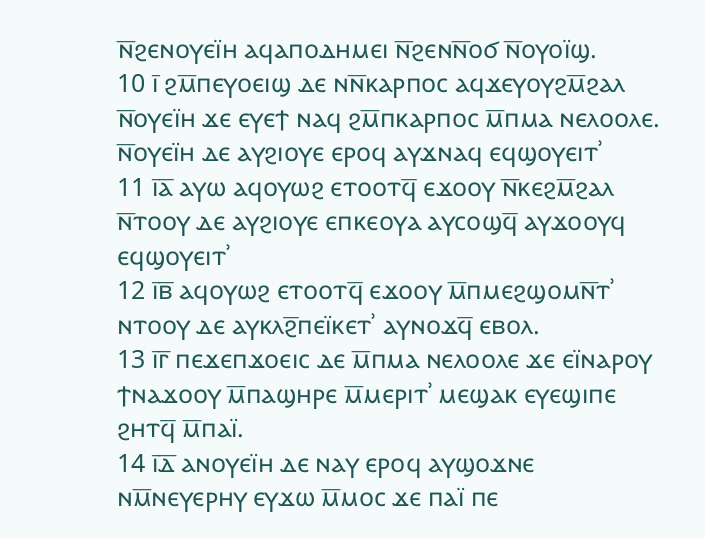ⲛ̅ϩⲉⲛⲟⲩⲉⲓ̈ⲏ ⲁϥⲁⲡⲟⲇⲏⲙⲉⲓ ⲛ̅ϩⲉⲛⲛ̅ⲟϭ ⲛ̅ⲟⲩⲟⲓ̈ϣ.
10 ⲓ̅ ϩⲙ̅ⲡⲉⲩⲟⲉⲓϣ ⲇⲉ ⲛⲛ̅ⲕⲁⲣⲡⲟⲥ ⲁϥϫⲉⲩⲟⲩϩⲙ̅ϩⲁⲗ ⲛ̅ⲟⲩⲉⲓ̈ⲏ ϫⲉ ⲉⲩⲉϯ ⲛⲁϥ ϩⲙ̅ⲡⲕⲁⲣⲡⲟⲥ ⲙ̅ⲡⲙⲁ ⲛⲉⲗⲟⲟⲗⲉ. ⲛ̅ⲟⲩⲉⲓ̈ⲏ ⲇⲉ ⲁⲩϩⲓⲟⲩⲉ ⲉⲣⲟϥ ⲁⲩϫⲛⲁϥ ⲉϥϣⲟⲩⲉⲓⲧʾ
11 ⲓ̅ⲁ̅ ⲁⲩⲱ ⲁϥⲟⲩⲱϩ ⲉⲧⲟⲟⲧϥ̅ ⲉϫⲟⲟⲩ ⲛ̅ⲕⲉϩⲙ̅ϩⲁⲗ ⲛ̅ⲧⲟⲟⲩ ⲇⲉ ⲁⲩϩⲓⲟⲩⲉ ⲉⲡⲕⲉⲟⲩⲁ ⲁⲩⲥⲟϣϥ̅ ⲁⲩϫⲟⲟⲩϥ ⲉϥϣⲟⲩⲉⲓⲧʾ
12 ⲓ̅ⲃ̅ ⲁϥⲟⲩⲱϩ ⲉⲧⲟⲟⲧϥ̅ ⲉϫⲟⲟⲩ ⲙ̅ⲡⲙⲉϩϣⲟⲙⲛ̅ⲧʾ ⲛⲧⲟⲟⲩ ⲇⲉ ⲁⲩⲕⲗϩ̅ⲡⲉⲓ̈ⲕⲉⲧʾ ⲁⲩⲛⲟϫϥ̅ ⲉⲃⲟⲗ.
13 ⲓ̅ⲅ̅ ⲡⲉϫⲉⲡϫⲟⲉⲓⲥ ⲇⲉ ⲙ̅ⲡⲙⲁ ⲛⲉⲗⲟⲟⲗⲉ ϫⲉ ⲉⲓ̈ⲛⲁⲣⲟⲩ ϯⲛⲁϫⲟⲟⲩ ⲙ̅ⲡⲁϣⲏⲣⲉ ⲙ̅ⲙⲉⲣⲓⲧʾ ⲙⲉϣⲁⲕ ⲉⲩⲉϣⲓⲡⲉ ϩⲏⲧϥ̅ ⲙ̅ⲡⲁⲓ̈.
14 ⲓ̅ⲇ̅ ⲁⲛⲟⲩⲉⲓ̈ⲏ ⲇⲉ ⲛⲁⲩ ⲉⲣⲟϥ ⲁⲩϣⲟϫⲛⲉ ⲛⲙ̅ⲛⲉⲩⲉⲣⲏⲩ ⲉⲩϫⲱ ⲙ̅ⲙⲟⲥ ϫⲉ ⲡⲁⲓ̈ ⲡⲉ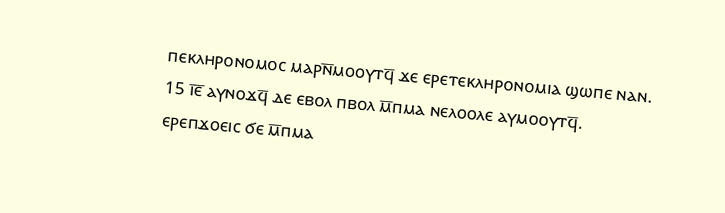ⲡⲉⲕⲗⲏⲣⲟⲛⲟⲙⲟⲥ ⲙⲁⲣⲛ̅ⲙⲟⲟⲩⲧϥ̅ ϫⲉ ⲉⲣⲉⲧⲉⲕⲗⲏⲣⲟⲛⲟⲙⲓⲁ ϣⲱⲡⲉ ⲛⲁⲛ.
15 ⲓ̅ⲉ̅ ⲁⲩⲛⲟϫϥ̅ ⲇⲉ ⲉⲃⲟⲗ ⲡⲃⲟⲗ ⲙ̅ⲡⲙⲁ ⲛⲉⲗⲟⲟⲗⲉ ⲁⲩⲙⲟⲟⲩⲧϥ̅. ⲉⲣⲉⲡϫⲟⲉⲓⲥ ϭⲉ ⲙ̅ⲡⲙⲁ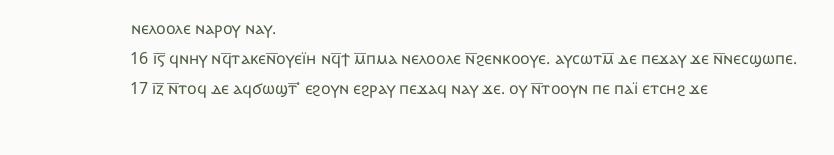ⲛⲉⲗⲟⲟⲗⲉ ⲛⲁⲣⲟⲩ ⲛⲁⲩ.
16 ⲓ̅ⲋ̅ ϥⲛⲏⲩ ⲛϥ̅ⲧⲁⲕⲉⲛ̅ⲟⲩⲉⲓ̈ⲏ ⲛϥ̅ϯ ⲙ̅ⲡⲙⲁ ⲛⲉⲗⲟⲟⲗⲉ ⲛ̅ϩⲉⲛⲕⲟⲟⲩⲉ. ⲁⲩⲥⲱⲧⲙ̅ ⲇⲉ ⲡⲉϫⲁⲩ ϫⲉ ⲛ̅ⲛⲉⲥϣⲱⲡⲉ.
17 ⲓ̅ⲍ̅ ⲛ̅ⲧⲟϥ ⲇⲉ ⲁϥϭⲱϣⲧ̅ʾ ⲉϩⲟⲩⲛ ⲉϩⲣⲁⲩ ⲡⲉϫⲁϥ ⲛⲁⲩ ϫⲉ. ⲟⲩ ⲛ̅ⲧⲟⲟⲩⲛ ⲡⲉ ⲡⲁⲓ̈ ⲉⲧⲥⲏϩ ϫⲉ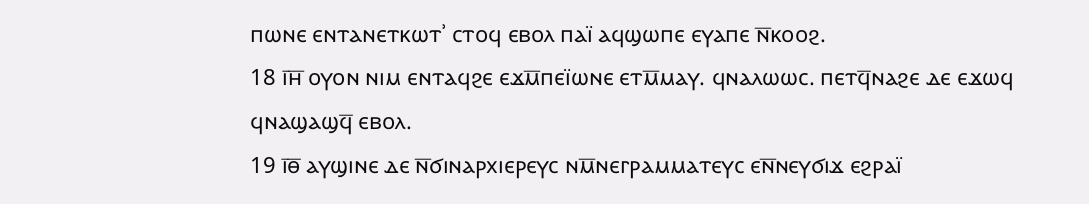ⲡⲱⲛⲉ ⲉⲛⲧⲁⲛⲉⲧⲕⲱⲧʾ ⲥⲧⲟϥ ⲉⲃⲟⲗ ⲡⲁⲓ̈ ⲁϥϣⲱⲡⲉ ⲉⲩⲁⲡⲉ ⲛ̅ⲕⲟⲟϩ.
18 ⲓ̅ⲏ̅ ⲟⲩⲟⲛ ⲛⲓⲙ ⲉⲛⲧⲁϥϩⲉ ⲉϫⲙ̅ⲡⲉⲓ̈ⲱⲛⲉ ⲉⲧⲙ̅ⲙⲁⲩ. ϥⲛⲁⲗⲱⲱⲥ. ⲡⲉⲧϥ̅ⲛⲁϩⲉ ⲇⲉ ⲉϫⲱϥ ϥⲛⲁϣⲁϣϥ̅ ⲉⲃⲟⲗ.
19 ⲓ̅ⲑ̅ ⲁⲩϣⲓⲛⲉ ⲇⲉ ⲛ̅ϭⲓⲛⲁⲣⲭⲓⲉⲣⲉⲩⲥ ⲛⲙ̅ⲛⲉⲅⲣⲁⲙⲙⲁⲧⲉⲩⲥ ⲉⲛ̅ⲛⲉⲩϭⲓϫ ⲉϩⲣⲁⲓ̈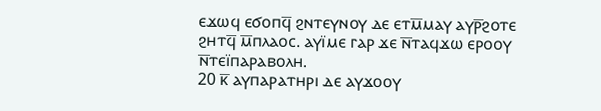ⲉϫⲱϥ ⲉϭⲟⲡϥ̅ ϩⲛⲧⲉⲩⲛⲟⲩ ⲇⲉ ⲉⲧⲙ̅ⲙⲁⲩ ⲁⲩⲣ̅ϩⲟⲧⲉ ϩⲏⲧϥ̅ ⲙ̅ⲡⲗⲁⲟⲥ. ⲁⲩⲓ̈ⲙⲉ ⲅⲁⲣ ϫⲉ ⲛ̅ⲧⲁϥϫⲱ ⲉⲣⲟⲟⲩ ⲛ̅ⲧⲉⲓ̈ⲡⲁⲣⲁⲃⲟⲗⲏ.
20 ⲕ̅ ⲁⲩⲡⲁⲣⲁⲧⲏⲣⲓ ⲇⲉ ⲁⲩϫⲟⲟⲩ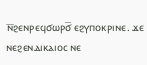ⲛ̅ϩⲉⲛⲣⲉϥϭⲱⲣϭ̅ ⲉϩⲩⲡⲟⲕⲣⲓⲛⲉ. ϫⲉ ⲛⲉϩⲉⲛⲇⲓⲕⲁⲓⲟⲥ ⲛⲉ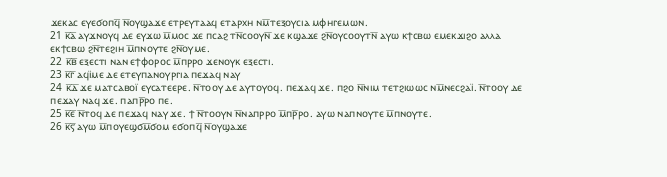ϫⲉⲕⲁⲥ ⲉⲩⲉϭⲟⲡϥ̅ ⲛ̅ⲟⲩϣⲁϫⲉ ⲉⲧⲣⲉⲩⲧⲁⲁϥ ⲉⲧⲁⲣⲭⲏ ⲛⲙ̅ⲧⲉⲝⲟⲩⲥⲓⲁ ⲙⲫⲏⲅⲉⲙⲱⲛ.
21 ⲕ̅ⲁ̅ ⲁⲩϫⲛⲟⲩϥ ⲇⲉ ⲉⲩϫⲱ ⲙ̅ⲙⲟⲥ ϫⲉ ⲡⲥⲁϩ ⲧⲛ̅ⲥⲟⲟⲩⲛ̅ ϫⲉ ⲕϣⲁϫⲉ ϩⲛ̅ⲟⲩⲥⲟⲟⲩⲧⲛ̅ ⲁⲩⲱ ⲕϯⲥⲃⲱ ⲉⲙⲉⲕϫⲓϩⲟ ⲁⲗⲗⲁ ⲉⲕϯⲥⲃⲱ ϩⲛ̅ⲧⲉϩⲓⲏ ⲙ̅ⲡⲛⲟⲩⲧⲉ ϩⲛ̅ⲟⲩⲙⲉ.
22 ⲕ̅ⲃ̅ ⲉⲝⲉⲥⲧⲓ ⲛⲁⲛ ⲉϯⲫⲟⲣⲟⲥ ⲙ̅ⲡⲣⲣⲟ ϫⲉⲛⲟⲩⲕ ⲉⲝⲉⲥⲧⲓ.
23 ⲕ̅ⲅ̅ ⲁϥⲓ̈ⲙⲉ ⲇⲉ ⲉⲧⲉⲩⲡⲁⲛⲟⲩⲣⲅⲓⲁ ⲡⲉϫⲁϥ ⲛⲁⲩ
24 ⲕ̅ⲇ̅ ϫⲉ ⲙⲁⲧⲥⲁⲃⲟⲓ̈ ⲉⲩⲥⲁⲧⲉⲉⲣⲉ. ⲛ̅ⲧⲟⲟⲩ ⲇⲉ ⲁⲩⲧⲟⲩⲟϥ. ⲡⲉϫⲁϥ ϫⲉ. ⲡϩⲟ ⲛ̅ⲛⲓⲙ ⲧⲉⲧϩⲓⲱⲱⲥ ⲛⲙ̅ⲛⲉⲥϩⲁⲓ̈. ⲛ̅ⲧⲟⲟⲩ ⲇⲉ ⲡⲉϫⲁⲩ ⲛⲁϥ ϫⲉ. ⲡⲁⲡⲣ̅ⲣⲟ ⲡⲉ.
25 ⲕ̅ⲉ̅ ⲛ̅ⲧⲟϥ ⲇⲉ ⲡⲉϫⲁϥ ⲛⲁⲩ ϫⲉ. ϯ ⲛ̅ⲧⲟⲟⲩⲛ ⲛ̅ⲛⲁⲡⲣⲣⲟ ⲙ̅ⲡⲣ̅ⲣⲟ. ⲁⲩⲱ ⲛⲁⲡⲛⲟⲩⲧⲉ ⲙ̅ⲡⲛⲟⲩⲧⲉ.
26 ⲕ̅ⲋ̅ ⲁⲩⲱ ⲙ̅ⲡⲟⲩⲉϣϭⲙ̅ϭⲟⲙ ⲉϭⲟⲡϥ̅ ⲛ̅ⲟⲩϣⲁϫⲉ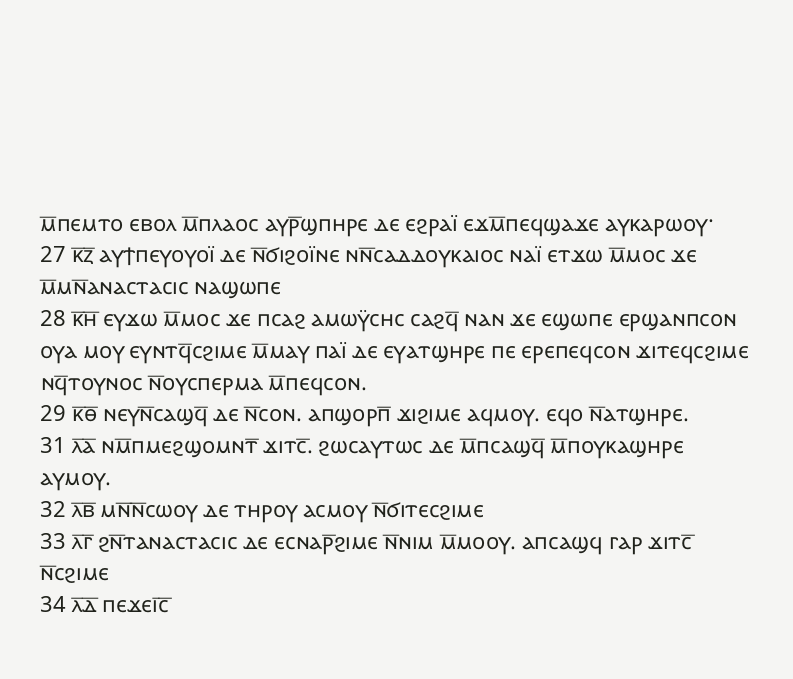ⲙ̅ⲡⲉⲙⲧⲟ ⲉⲃⲟⲗ ⲙ̅ⲡⲗⲁⲟⲥ ⲁⲩⲣ̅ϣⲡⲏⲣⲉ ⲇⲉ ⲉϩⲣⲁⲓ̈ ⲉϫⲙ̅ⲡⲉϥϣⲁϫⲉ ⲁⲩⲕⲁⲣⲱⲟⲩ·
27 ⲕ̅ⲍ̅ ⲁⲩϯⲡⲉⲩⲟⲩⲟⲓ̈ ⲇⲉ ⲛ̅ϭⲓϩⲟⲓ̈ⲛⲉ ⲛⲛ̅ⲥⲁⲇⲇⲟⲩⲕⲁⲓⲟⲥ ⲛⲁⲓ̈ ⲉⲧϫⲱ ⲙ̅ⲙⲟⲥ ϫⲉ ⲙ̅ⲙⲛ̅ⲁⲛⲁⲥⲧⲁⲥⲓⲥ ⲛⲁϣⲱⲡⲉ
28 ⲕ̅ⲏ̅ ⲉⲩϫⲱ ⲙ̅ⲙⲟⲥ ϫⲉ ⲡⲥⲁϩ ⲁⲙⲱⲩ̈ⲥⲏⲥ ⲥⲁϩϥ̅ ⲛⲁⲛ ϫⲉ ⲉϣⲱⲡⲉ ⲉⲣϣⲁⲛⲡⲥⲟⲛ ⲟⲩⲁ ⲙⲟⲩ ⲉⲩⲛⲧϥ̅ⲥϩⲓⲙⲉ ⲙ̅ⲙⲁⲩ ⲡⲁⲓ̈ ⲇⲉ ⲉⲩⲁⲧϣⲏⲣⲉ ⲡⲉ ⲉⲣⲉⲡⲉϥⲥⲟⲛ ϫⲓⲧⲉϥⲥϩⲓⲙⲉ ⲛϥ̅ⲧⲟⲩⲛⲟⲥ ⲛ̅ⲟⲩⲥⲡⲉⲣⲙⲁ ⲙ̅ⲡⲉϥⲥⲟⲛ.
29 ⲕ̅ⲑ̅ ⲛⲉⲩⲛ̅ⲥⲁϣϥ̅ ⲇⲉ ⲛ̅ⲥⲟⲛ. ⲁⲡϣⲟⲣⲡ̅ ϫⲓϩⲓⲙⲉ ⲁϥⲙⲟⲩ. ⲉϥⲟ ⲛ̅ⲁⲧϣⲏⲣⲉ.
31 ⲗ̅ⲁ̅ ⲛⲙ̅ⲡⲙⲉϩϣⲟⲙⲛⲧ̅ ϫⲓⲧⲥ̅. ϩⲱⲥⲁⲩⲧⲱⲥ ⲇⲉ ⲙ̅ⲡⲥⲁϣϥ̅ ⲙ̅ⲡⲟⲩⲕⲁϣⲏⲣⲉ ⲁⲩⲙⲟⲩ.
32 ⲗ̅ⲃ̅ ⲙⲛ̅ⲛ̅ⲥⲱⲟⲩ ⲇⲉ ⲧⲏⲣⲟⲩ ⲁⲥⲙⲟⲩ ⲛ̅ϭⲓⲧⲉⲥϩⲓⲙⲉ
33 ⲗ̅ⲅ̅ ϩⲛ̅ⲧⲁⲛⲁⲥⲧⲁⲥⲓⲥ ⲇⲉ ⲉⲥⲛⲁⲣ̅ϩⲓⲙⲉ ⲛ̅ⲛⲓⲙ ⲙ̅ⲙⲟⲟⲩ. ⲁⲡⲥⲁϣϥ ⲅⲁⲣ ϫⲓⲧⲥ̅ ⲛ̅ⲥϩⲓⲙⲉ
34 ⲗ̅ⲇ̅ ⲡⲉϫⲉⲓ̅ⲥ̅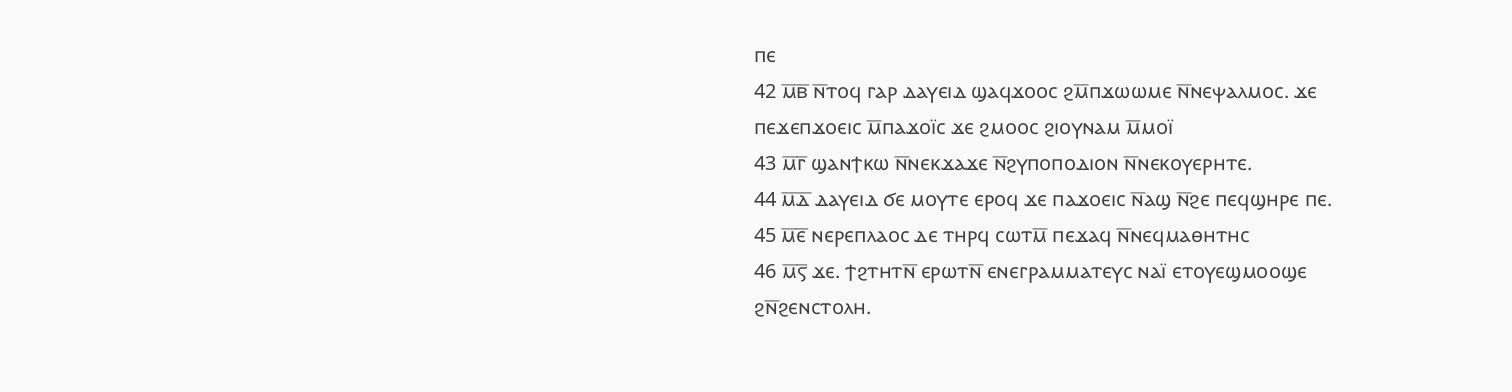ⲡⲉ
42 ⲙ̅ⲃ̅ ⲛ̅ⲧⲟϥ ⲅⲁⲣ ⲇⲁⲩⲉⲓⲇ ϣⲁϥϫⲟⲟⲥ ϩⲙ̅ⲡϫⲱⲱⲙⲉ ⲛ̅ⲛⲉⲯⲁⲗⲙⲟⲥ. ϫⲉ ⲡⲉϫⲉⲡϫⲟⲉⲓⲥ ⲙ̅ⲡⲁϫⲟⲓ̈ⲥ ϫⲉ ϩⲙⲟⲟⲥ ϩⲓⲟⲩⲛⲁⲙ ⲙ̅ⲙⲟⲓ̈
43 ⲙ̅ⲅ̅ ϣⲁⲛϯⲕⲱ ⲛ̅ⲛⲉⲕϫⲁϫⲉ ⲛ̅ϩⲩⲡⲟⲡⲟⲇⲓⲟⲛ ⲛ̅ⲛⲉⲕⲟⲩⲉⲣⲏⲧⲉ.
44 ⲙ̅ⲇ̅ ⲇⲁⲩⲉⲓⲇ ϭⲉ ⲙⲟⲩⲧⲉ ⲉⲣⲟϥ ϫⲉ ⲡⲁϫⲟⲉⲓⲥ ⲛ̅ⲁϣ ⲛ̅ϩⲉ ⲡⲉϥϣⲏⲣⲉ ⲡⲉ.
45 ⲙ̅ⲉ̅ ⲛⲉⲣⲉⲡⲗⲁⲟⲥ ⲇⲉ ⲧⲏⲣϥ ⲥⲱⲧⲙ̅ ⲡⲉϫⲁϥ ⲛ̅ⲛⲉϥⲙⲁⲑⲏⲧⲏⲥ
46 ⲙ̅ⲋ̅ ϫⲉ. ϯϩⲧⲏⲧⲛ̅ ⲉⲣⲱⲧⲛ̅ ⲉⲛⲉⲅⲣⲁⲙⲙⲁⲧⲉⲩⲥ ⲛⲁⲓ̈ ⲉⲧⲟⲩⲉϣⲙⲟⲟϣⲉ ϩⲛ̅ϩⲉⲛⲥⲧⲟⲗⲏ.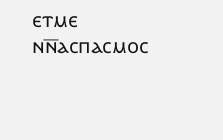ⲉⲧⲙⲉ ⲛⲛ̅ⲁⲥⲡⲁⲥⲙⲟⲥ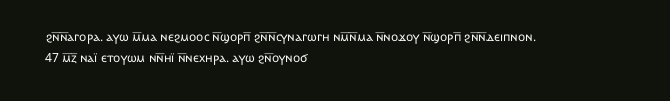ϩⲛ̅ⲛ̅ⲁⲅⲟⲣⲁ. ⲁⲩⲱ ⲙ̅ⲙⲁ ⲛⲉϩⲙⲟⲟⲥ ⲛ̅ϣⲟⲣⲡ̅ ϩⲛ̅ⲛ̅ⲥⲩⲛⲁⲅⲱⲅⲏ ⲛⲙ̅ⲛ̅ⲙⲁ ⲛ̅ⲛⲟϫⲟⲩ ⲛ̅ϣⲟⲣⲡ̅ ϩⲛ̅ⲛ̅ⲇⲉⲓⲡⲛⲟⲛ.
47 ⲙ̅ⲍ̅ ⲛⲁⲓ̈ ⲉⲧⲟⲩⲱⲙ ⲛⲛ̅ⲏⲓ̈ ⲛ̅ⲛⲉⲭⲏⲣⲁ. ⲁⲩⲱ ϩⲛ̅ⲟⲩⲛⲟϭ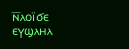ⲛ̅ⲗⲟⲓ̈ϭⲉ ⲉⲩϣⲗⲏⲗ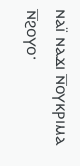ⲛⲁⲓ̈ ⲛⲁϫⲓ ⲛ̅ⲟⲩⲕⲣⲓⲙⲁ ⲛ̅ϩⲟⲩⲟ·